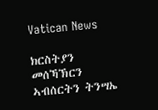Vatican News

ክርስትያን መሰኻኽርን ኣብሰርትን ትንሣኤ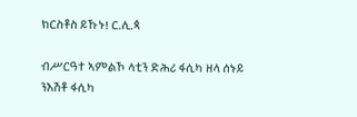ክርስቶስ ይኹኑ! ር.ሊ.ጳ

ብሥርዓተ ኣምልኾ ላቲን ድሕሪ ፋሲካ ዘላ ሰኑይ ንእሽቶ ፋሲካ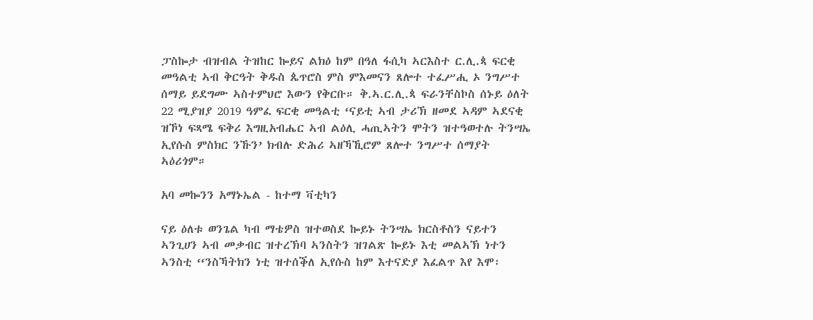ፓስኰታ ብዝብል ትዝከር ኰይና ልክዕ ከም በዓለ ፋሲካ ኣርእስተ ር.ሊ.ጳ ፍርቂ መዓልቲ ኣብ ቅርዓት ቅዱስ ጴጥሮስ ምስ ምእመናን ጸሎተ ተፈሥሒ ኦ ንግሥተ ሰማይ ይደግሙ ኣስተምህሮ እውን የቅርቡ። ቅ.ኣ.ር.ሊ.ጳ ፍራንቸስኮስ ሰኑይ ዕለት 22 ሚያዝያ 2019 ዓምፈ ፍርቂ መዓልቲ ‘ናይቲ ኣብ ታሪኽ ዘመደ ኣዳም ኣደናቂ ዝኾነ ፍጻሜ ፍቅሪ እግዚአብሔር ኣብ ልዕሊ ሓጢኣትን ሞትን ዝተዓወተሉ ትንሣኤ ኢየሱስ ምስክር ንኹን’ ክብሉ ድሕሪ ኣዘኻኺሮም ጸሎተ ንግሥተ ሰማያት ኣዕሪጎም።

አባ መኰንን አማኑኤል - ከተማ ቫቲካን

ናይ ዕለቱ ወንጌል ካብ ማቴዎስ ዝተወስደ ኰይኑ ትንሣኤ ክርስቶስን ናይተን ኣንጊሀን ኣብ መቃብር ዝተረኽባ ኣንስትን ዝገልጽ ኰይኑ እቲ መልኣኽ ነተን ኣንስቲ ‘‘ንስኻትክን ነቲ ዝተሰቕለ ኢየሱስ ከም እተናድያ እፈልጥ እየ እሞ፡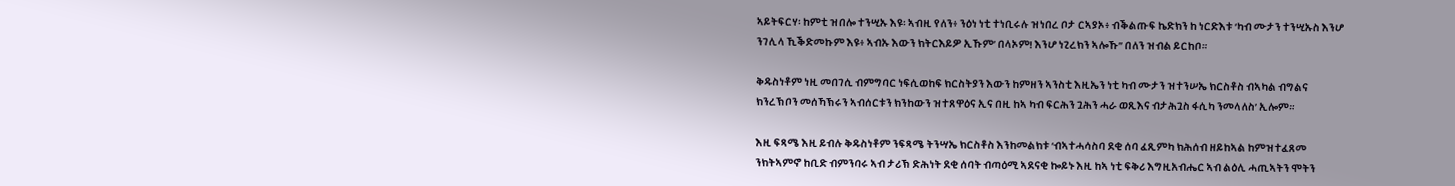ኣይትፍርሃ፡ ከምቲ ዝበሎ ተንሢኡ እዩ፡ ኣብዚ የለን፥ ንዕነ ነቲ ተነቢሩሉ ዝነበረ ቦታ ርኣያኦ፥ ብቕልጡፍ ኬድክን ከ ነርድእቱ ‘ካብ ሙታን ተንሢኡስ እንሆ ንገሊላ ኺቕድመኩም እዩ፥ ኣብኡ እውን ክትርእይዎ ኢኹም’ በላኦም! እንሆ ነጊረክን ኣሎኹ’’ በለን ዝብል ይርከቦ።

ቅዱስነቶም ነዚ መበገሲ ብምግባር ነፍሲወከፍ ክርስትያን እውን ከምዘን ኣንስቲ እዚኤን ነቲ ካብ ሙታን ዝተንሠኤ ክርስቶስ ብኣካል ብግልና ክንረኽቦን መሰኻኽሩን ኣብሰርቱን ክንከውን ዝተጸዋዕና ኢና በዚ ከኣ ካብ ፍርሕን ጓሕን ሓራ ወጺእና ብታሕጓስ ፋሲካ ንመላለስ’ ኢሎም።

እዚ ፍጻሜ እዚ ይብሉ ቅዱስነቶም ንፍጻሜ ትንሣኤ ክርስቶስ እንከመልክቱ ‘ብኣተሓሳስባ ደቂ ሰባ ፈጺምካ ክሕሰብ ዘይከኣል ከምዝተፈጸመ ንክትኣምኖ ከቢድ ብምንባሩ ኣብ ታሪኽ ድሕነት ደቂ ሰባት ብጣዕሚ ኣደናቂ ኰይኑ እዚ ከኣ ነቲ ፍቅሪ እግዚአብሔር ኣብ ልዕሊ ሓጢኣትን ሞትን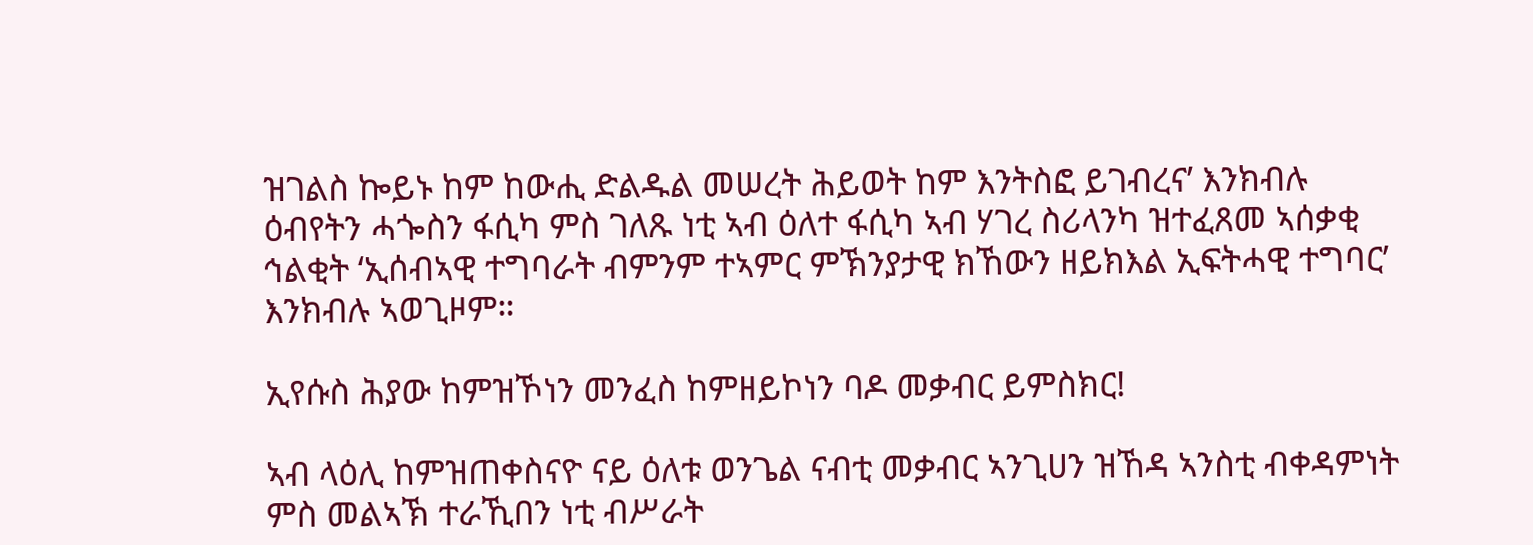ዝገልስ ኰይኑ ከም ከውሒ ድልዱል መሠረት ሕይወት ከም እንትስፎ ይገብረና’ እንክብሉ ዕብየትን ሓጐስን ፋሲካ ምስ ገለጹ ነቲ ኣብ ዕለተ ፋሲካ ኣብ ሃገረ ስሪላንካ ዝተፈጸመ ኣሰቃቂ ኅልቂት ‘ኢሰብኣዊ ተግባራት ብምንም ተኣምር ምኽንያታዊ ክኸውን ዘይክእል ኢፍትሓዊ ተግባር’ እንክብሉ ኣወጊዞም።

ኢየሱስ ሕያው ከምዝኾነን መንፈስ ከምዘይኮነን ባዶ መቃብር ይምስክር!

ኣብ ላዕሊ ከምዝጠቀስናዮ ናይ ዕለቱ ወንጌል ናብቲ መቃብር ኣንጊሀን ዝኸዳ ኣንስቲ ብቀዳምነት ምስ መልኣኽ ተራኺበን ነቲ ብሥራት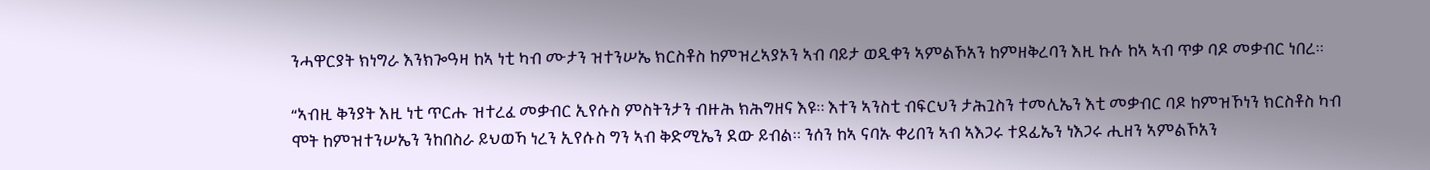ንሓዋርያት ክነግራ እንክጐዓዛ ከኣ ነቲ ካብ ሙታን ዝተንሠኤ ክርስቶስ ከምዝረኣያኦን ኣብ ባይታ ወዲቀን ኣምልኾአን ከምዘቅረባን እዚ ኩሉ ከኣ ኣብ ጥቃ ባዶ መቃብር ነበረ።

“ኣብዚ ቅንያት እዚ ነቲ ጥርሑ ዝተረፈ መቃብር ኢየሱስ ምስትንታን ብዙሕ ክሕግዘና እዩ። እተን ኣንስቲ ብፍርህን ታሕጓስን ተመሊኤን እቲ መቃብር ባዶ ከምዝኾነን ክርስቶስ ካብ ሞት ከምዝተንሠኤን ንከበስራ ይህወኻ ነረን ኢየሱስ ግን ኣብ ቅድሚኤን ደው ይብል። ንሰን ከኣ ናባኡ ቀሪበን ኣብ ኣእጋሩ ተደፊኤን ነእጋሩ ሒዘን ኣምልኾአን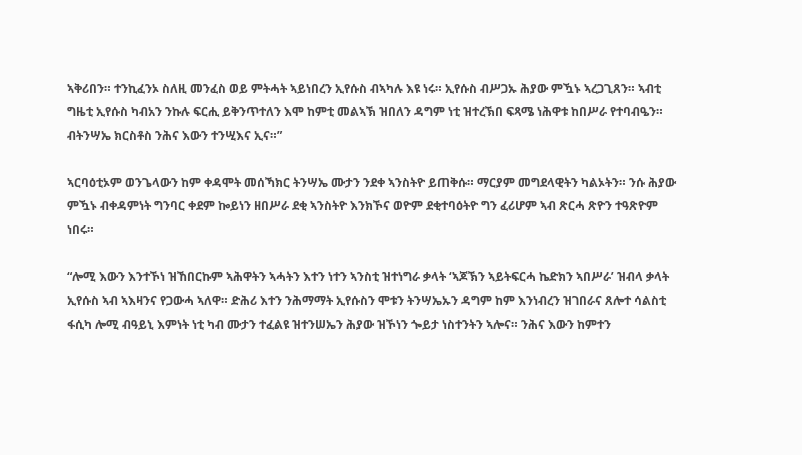ኣቅሪበን። ተንኪፈንኦ ስለዚ መንፈስ ወይ ምትሓት ኣይነበረን ኢየሱስ ብኣካሉ እዩ ነሩ። ኢየሱስ ብሥጋኡ ሕያው ምዃኑ ኣረጋጊጸን። ኣብቲ ግዜቲ ኢየሱስ ካብአን ንኩሉ ፍርሒ ይቅንጥተለን እሞ ከምቲ መልኣኽ ዝበለን ዳግም ነቲ ዝተረኽበ ፍጻሜ ነሕዋቱ ከበሥራ የተባብዔን። ብትንሣኤ ክርስቶስ ንሕና እውን ተንሢእና ኢና።”

ኣርባዕቲኦም ወንጌላውን ከም ቀዳሞት መሰኻክር ትንሣኤ ሙታን ንደቀ ኣንስትዮ ይጠቅሱ። ማርያም መግደላዊትን ካልኦትን። ንሱ ሕያው ምዃኑ ብቀዳምነት ግንባር ቀደም ኰይነን ዘበሥራ ደቂ ኣንስትዮ እንክኾና ወዮም ደቂተባዕትዮ ግን ፈሪሆም ኣብ ጽርሓ ጽዮን ተዓጽዮም ነበሩ።

“ሎሚ እውን እንተኾነ ዝኸበርኩም ኣሕዋትን ኣሓትን እተን ነተን ኣንስቲ ዝተነግራ ቃላት ‘ኣጆኽን ኣይትፍርሓ ኬድክን ኣበሥራ’ ዝብላ ቃላት ኢየሱስ ኣብ ኣእዛንና የጋውሓ ኣለዋ። ድሕሪ እተን ንሕማማት ኢየሱስን ሞቱን ትንሣኤኡን ዳግም ከም እንነብረን ዝገበራና ጸሎተ ሳልስቲ ፋሲካ ሎሚ ብዓይኒ እምነት ነቲ ካብ ሙታን ተፈልዩ ዝተንሠኤን ሕያው ዝኾነን ጐይታ ነስተንትን ኣሎና። ንሕና እውን ከምተን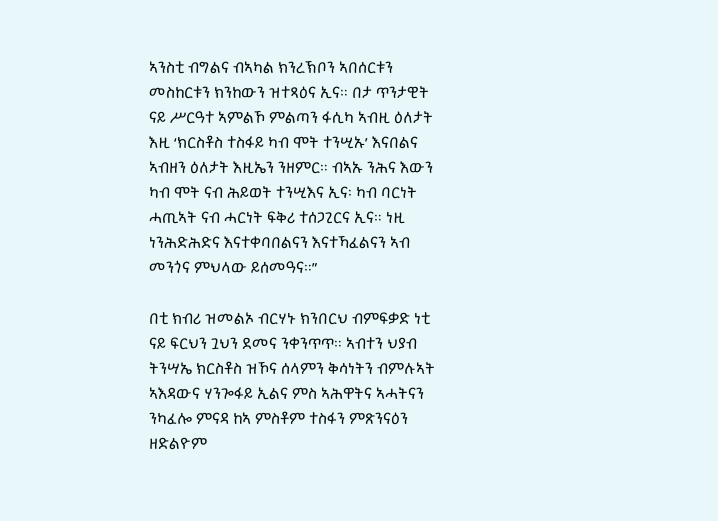ኣንስቲ ብግልና ብኣካል ክንረኽቦን ኣበሰርቱን መስከርቱን ክንከውን ዝተጻዕና ኢና። በታ ጥንታዊት ናይ ሥርዓተ ኣምልኾ ምልጣን ፋሲካ ኣብዚ ዕለታት እዚ ‘ክርስቶስ ተስፋይ ካብ ሞት ተንሢኡ’ እናበልና ኣብዘን ዕለታት እዚኤን ንዘምር። ብኣኡ ንሕና እውን ካብ ሞት ናብ ሕይወት ተንሢእና ኢና፡ ካብ ባርነት ሓጢኣት ናብ ሓርነት ፍቅሪ ተሰጋጊርና ኢና። ነዚ ነንሕድሕድና እናተቀባበልናን እናተኻፈልናን ኣብ መንጎና ምህላው ይሰመዓና።”

በቲ ክብሪ ዝመልኦ ብርሃኑ ክንበርህ ብምፍቃድ ነቲ ናይ ፍርህን ጓህን ደመና ንቀንጥጥ። ኣብተን ህያብ ትንሣኤ ክርስቶስ ዝኾና ሰላምን ቅሳነትን ብምሉኣት ኣእዳውና ሃንጐፋይ ኢልና ምስ ኣሕዋትና ኣሓትናን ንካፈሎ ምናዳ ከኣ ምስቶም ተስፋን ምጽንናዕን ዘድልዮም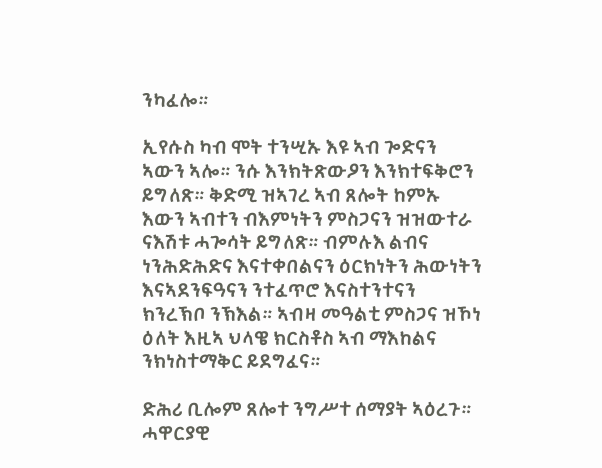ንካፈሎ።

ኢየሱስ ካብ ሞት ተንሢኡ እዩ ኣብ ጐድናን ኣውን ኣሎ። ንሱ እንክትጽውዖን እንክተፍቅሮን ይግለጽ። ቅድሚ ዝኣገረ ኣብ ጸሎት ከምኡ እውን ኣብተን ብእምነትን ምስጋናን ዝዝውተራ ናእሽቱ ሓጐሳት ይግለጽ። ብምሉእ ልብና ነንሕድሕድና እናተቀበልናን ዕርክነትን ሕውነትን እናኣደንፍዓናን ንተፈጥሮ እናስተንተናን ክንረኽቦ ንኽእል። ኣብዛ መዓልቲ ምስጋና ዝኾነ ዕለት እዚኣ ህላዌ ክርስቶስ ኣብ ማእከልና ንክነስተማቅር ይደግፈና።

ድሕሪ ቢሎም ጸሎተ ንግሥተ ሰማያት ኣዕረጉ። ሓዋርያዊ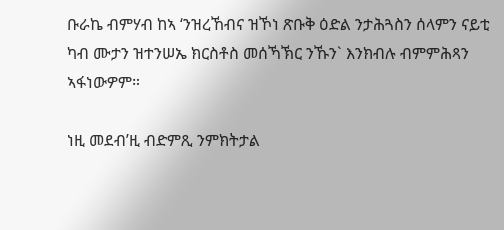ቡራኬ ብምሃብ ከኣ ‘ንዝረኸብና ዝኾነ ጽቡቅ ዕድል ንታሕጓስን ሰላምን ናይቲ ካብ ሙታን ዝተንሠኤ ክርስቶስ መሰኻኽር ንኹን` እንክብሉ ብምምሕጻን ኣፋነውዎም።

ነዚ መደብ’ዚ ብድምጺ ንምክትታል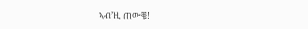ኣብ’ዚ ጠውቑ!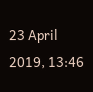23 April 2019, 13:46